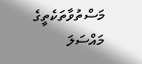މަސްތުވާތަކެތީގެ މައްސަލަ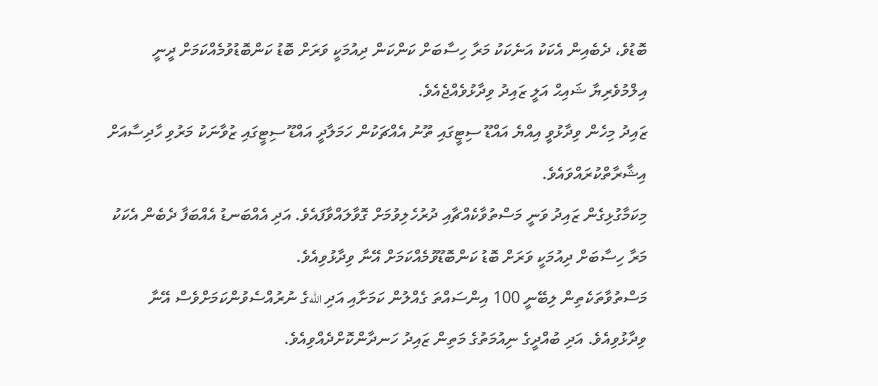ބޮޑުވެ، ދެބެއިން އެކަކު އަނެކަކު މަރާ ހިސާބަށް ކަންކަން ދިއުމަކީ ވަރަށް ބޮޑު ކަންބޮޑުވުމެއްކަމަށް ދީނީ އިލްމުވެރިޔާ ޝައިޙް އަލީ ޒައިދު ވިދާޅުވެއްޖެއެވެ.
ޒައިދު މިހެން ވިދާޅުވީ އިއްޔެ އައްޑޫ ސިޓީގައި ތޫނު އެއްޗަކުން ހަމަލާދީ އައްޑޫ ސިޓީގައި ޒުވާނަކު މަރުވި ހާދިސާއަށް އިޝާރާތްކުރައްވައެވެ.
މިކަމާގުޅިގެން ޒައިދު ވަނީ މަސްތުވާކެއްޗާއި ދުރުހެލިވުމަށް ގޮވާލައްވާފައެވެ. އަދި އެއްބަނޑު އެއްބަފާ ދެބެން އެކަކު މަރާ ހިސާބަށް ދިއުމަކީ ވަރަށް ބޮޑު ކަންބޮޑޫވުމެއްކަމަށް އޭނާ ވިދާޅުވިއެވެ.
މަސްތުވާތަކެތިން ލިބޭނީ 100 އިންސައްތަ ގެއްލުން ކަމަށާއި އަދި اللهގެ ނުރުއްސެވުންކަމަށްވެސް އޭނާ ވިދާޅުވިއެވެ. އަދި ބުއްދީގެ ނިއުމަތުގެ މަތިން ޒައިދު ހަނދާންކޮށްދެއްވިއެވެ.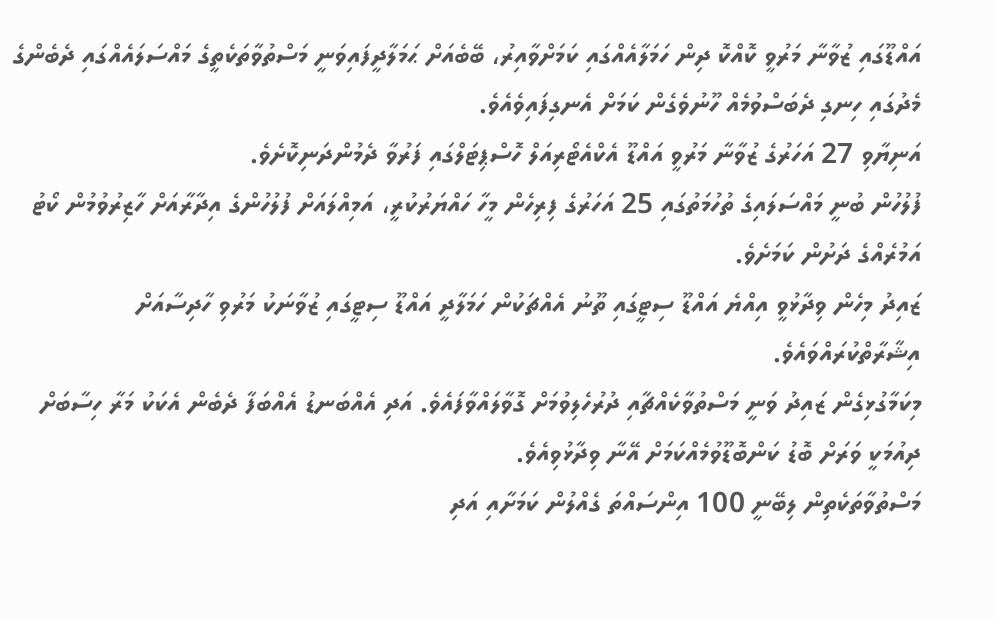އައްޑޫގައި ޒުވާނާ މަރުވީ ކޮއްކޮ ދިން ހަމަލާއެއްގައި ކަމަށްވާއިރު، ބޭބެއަށް ޙަމަލާދީފައިވަނީ މަސްތުވާތަކެތީގެ މައްސަލައެއްގައި ދެބެންގެ މެދުގައި ހިނގި ދެބަސްވުމެއް ހޫނުވެގެން ކަމަށް އެނގިފައިވެއެވެ.
އަނިޔާވި 27 އަހަރުގެ ޒުވާނާ މަރުވީ އައްޑޫ އެކްއެޓޯރިއަލް ހޮސްޕިޓަލްގައި ފަރުވާ ދެމުންދަނިކޮށެވެ.
ފުލުހުން ބުނީ މައްސަލައިގެ ތުހުމަތުގައި 25 އަހަރުގެ ފިރިހެން މީހާ ހައްޔަރުކުރީ، އަމިއްލައަށް ފުލުހުންގެ އިދާރާއަށް ހާޒިރުވުމުން ކޯޓު އަމުރެއްގެ ދަށުން ކަމަށެވެ.
ޒައިދު މިހެން ވިދާޅުވީ އިއްޔެ އައްޑޫ ސިޓީގައި ތޫނު އެއްޗަކުން ހަމަލާދީ އައްޑޫ ސިޓީގައި ޒުވާނަކު މަރުވި ހާދިސާއަށް އިޝާރާތްކުރައްވައެވެ.
މިކަމާގުޅިގެން ޒައިދު ވަނީ މަސްތުވާކެއްޗާއި ދުރުހެލިވުމަށް ގޮވާލައްވާފައެވެ. އަދި އެއްބަނޑު އެއްބަފާ ދެބެން އެކަކު މަރާ ހިސާބަށް ދިއުމަކީ ވަރަށް ބޮޑު ކަންބޮޑޫވުމެއްކަމަށް އޭނާ ވިދާޅުވިއެވެ.
މަސްތުވާތަކެތިން ލިބޭނީ 100 އިންސައްތަ ގެއްލުން ކަމަށާއި އަދި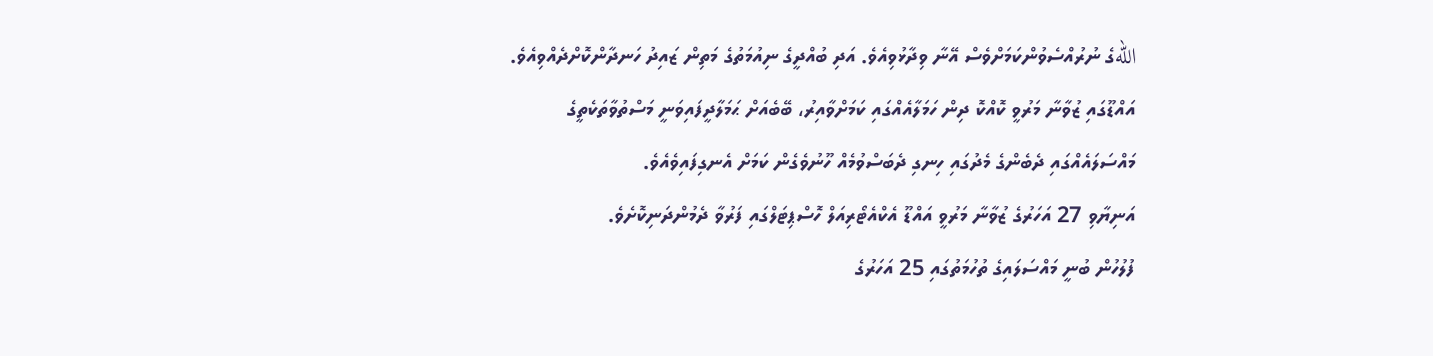اللهގެ ނުރުއްސެވުންކަމަށްވެސް އޭނާ ވިދާޅުވިއެވެ. އަދި ބުއްދީގެ ނިއުމަތުގެ މަތިން ޒައިދު ހަނދާންކޮށްދެއްވިއެވެ.
އައްޑޫގައި ޒުވާނާ މަރުވީ ކޮއްކޮ ދިން ހަމަލާއެއްގައި ކަމަށްވާއިރު، ބޭބެއަށް ޙަމަލާދީފައިވަނީ މަސްތުވާތަކެތީގެ މައްސަލައެއްގައި ދެބެންގެ މެދުގައި ހިނގި ދެބަސްވުމެއް ހޫނުވެގެން ކަމަށް އެނގިފައިވެއެވެ.
އަނިޔާވި 27 އަހަރުގެ ޒުވާނާ މަރުވީ އައްޑޫ އެކްއެޓޯރިއަލް ހޮސްޕިޓަލްގައި ފަރުވާ ދެމުންދަނިކޮށެވެ.
ފުލުހުން ބުނީ މައްސަލައިގެ ތުހުމަތުގައި 25 އަހަރުގެ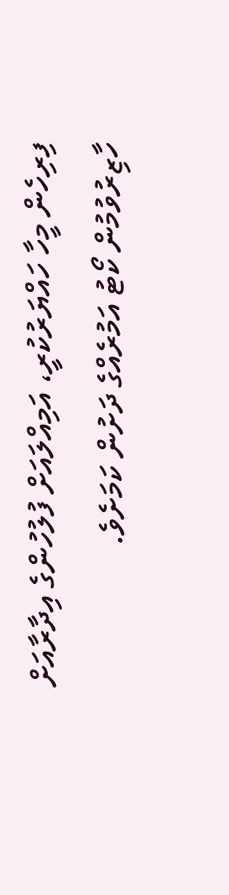ފިރިހެން މީހާ ހައްޔަރުކުރީ، އަމިއްލައަށް ފުލުހުންގެ އިދާރާއަށް ހާޒިރުވުމުން ކޯޓު އަމުރެއްގެ ދަށުން ކަމަށެވެ.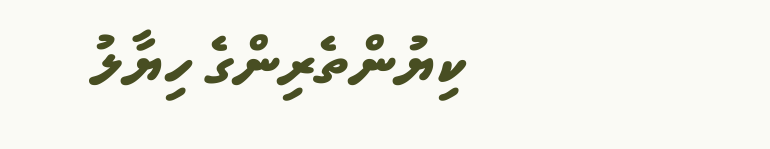ކިޔުންތެރިންގެ ހިޔާލު